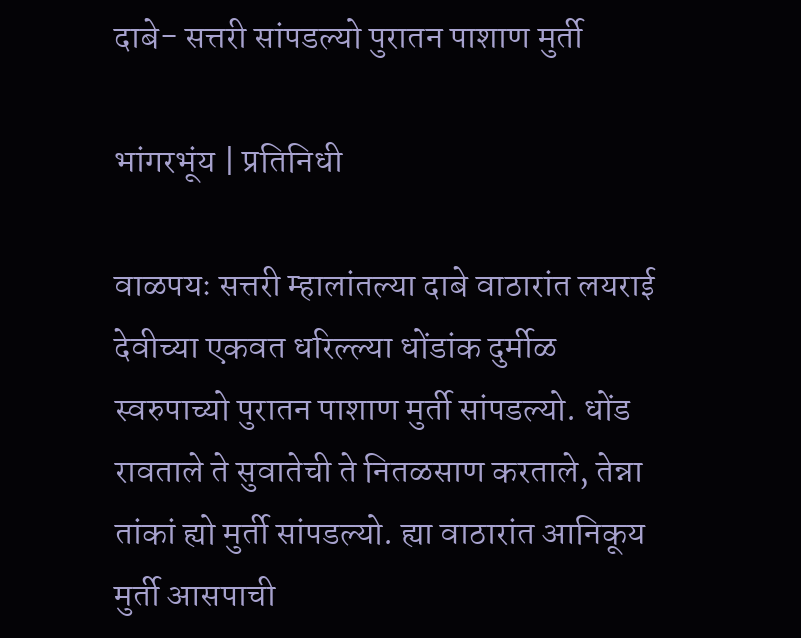दाबे- सत्तरी सांपडल्यो पुरातन पाशाण मुर्ती

भांगरभूंय | प्रतिनिधी

वाळपयः सत्तरी म्हालांतल्या दाबे वाठारांत लयराई देवीच्या एकवत धरिल्ल्या धोंडांक दुर्मीळ स्वरुपाच्यो पुरातन पाशाण मुर्ती सांपडल्यो. धोंड रावताले ते सुवातेची ते नितळसाण करताले, तेन्ना तांकां ह्यो मुर्ती सांपडल्यो. ह्या वाठारांत आनिकूय मुर्ती आसपाची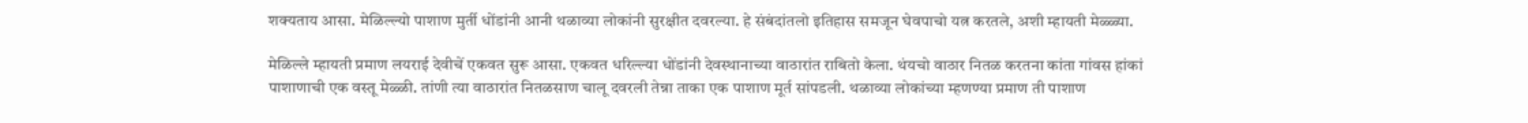शक्यताय आसा. मेळिल्ल्यो पाशाण मुर्ती धोंडांनी आनी थळाव्या लोकांनी सुरक्षीत दवरल्या. हे संबंदांतलो इतिहास समजून घेवपाचो यत्न करतले, अशी म्हायती मेळ्ळ्या.

मेळिल्ले म्हायती प्रमाण लयराई देवीचें एकवत सुरू आसा. एकवत धरिल्ल्या धोंडांनी देवस्थानाच्या वाठारांत राबितो केला. थंयचो वाठार नितळ करतना कांता गांवस हांकां पाशाणाची एक वस्तू मेळ्ळी. तांणी त्या वाठारांत नितळसाण चालू दवरली तेन्ना ताका एक पाशाण मूर्त सांपडली. थळाव्या लोकांच्या म्हणण्या प्रमाण ती पाशाण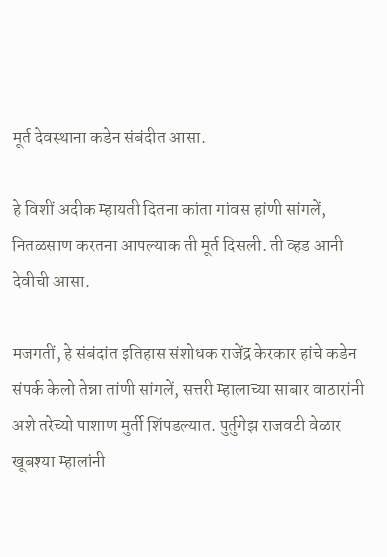मूर्त देवस्थाना कडेन संबंदीत आसा.

हे विशीं अदीक म्हायती दितना कांता गांवस हांणी सांगलें, नितळसाण करतना आपल्याक ती मूर्त दिसली. ती व्हड आनी देवीची आसा.

मजगतीं, हे संबंदांत इतिहास संशोधक राजेंद्र केरकार हांचे कडेन संपर्क केलो तेन्ना तांणी सांगलें, सत्तरी म्हालाच्या साबार वाठारांनी अशे तरेच्यो पाशाण मुर्ती शिंपडल्यात. पुर्तुगेझ राजवटी वेळार खूबश्या म्हालांनी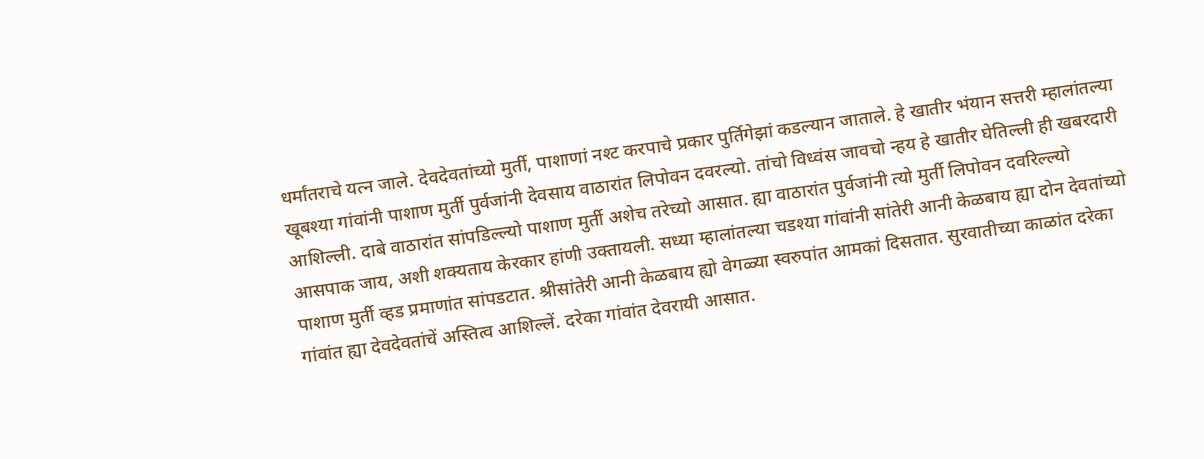धर्मांतराचे यत्न जाले. देवदेवतांच्यो मुर्ती, पाशाणां नश्ट करपाचे प्रकार पुर्तिगेझां कडल्यान जाताले. हे खातीर भंयान सत्तरी म्हालांतल्या खूबश्या गांवांनी पाशाण मुर्ती पुर्वजांनी देवसाय वाठारांत लिपोवन दवरल्यो. तांचो विध्वंस जावचो न्हय हे खातीर घेतिल्ली ही खबरदारी आशिल्ली. दाबे वाठारांत सांपडिल्ल्यो पाशाण मुर्ती अशेच तरेच्यो आसात. ह्या वाठारांत पुर्वजांनी त्यो मुर्ती लिपोवन दवरिल्ल्यो आसपाक जाय, अशी शक्यताय केरकार हांणी उक्तायली. सध्या म्हालांतल्या चडश्या गांवांनी सांतेरी आनी केळबाय ह्या दोन देवतांच्यो पाशाण मुर्ती व्हड प्रमाणांत सांपडटात. श्रीसांतेरी आनी केळबाय ह्यो वेगळ्या स्वरुपांत आमकां दिसतात. सुरवातीच्या काळांत दरेका गांवांत ह्या देवदेवतांचें अस्तित्व आशिल्लें. दरेका गांवांत देवरायी आसात.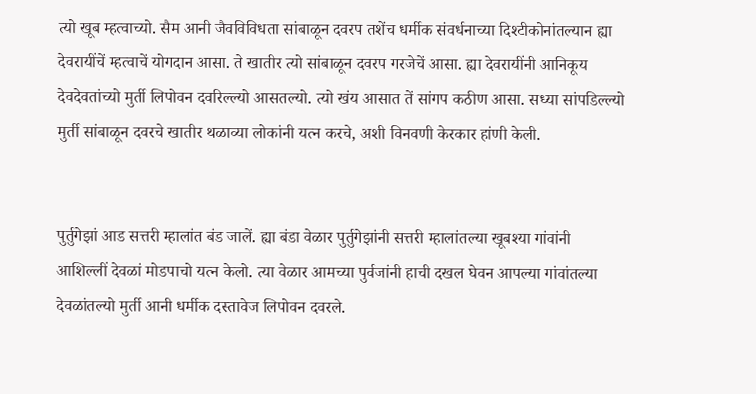त्यो खूब म्हत्वाच्यो. सैम आनी जैवविविधता सांबाळून दवरप तशेंच धर्मीक संवर्धनाच्या दिश्टीकोनांतल्यान ह्या देवरायींचें म्हत्वाचें योगदान आसा. ते खातीर त्यो सांबाळून दवरप गरजेचें आसा. ह्या देवरायींनी आनिकूय देवदेवतांच्यो मुर्ती लिपोवन दवरिल्ल्यो आसतल्यो. त्यो खंय आसात तें सांगप कठीण आसा. सध्या सांपडिल्ल्यो मुर्ती सांबाळून दवरचे खातीर थळाव्या लोकांनी यत्न करचे, अशी विनवणी केरकार हांणी केली.


पुर्तुगेझां आड सत्तरी म्हालांत बंड जालें. ह्या बंडा वेळार पुर्तुगेझांनी सत्तरी म्हालांतल्या खूबश्या गांवांनी आशिल्लीं देवळां मोडपाचो यत्न केलो. त्या वेळार आमच्या पुर्वजांनी हाची दखल घेवन आपल्या गांवांतल्या देवळांतल्यो मुर्ती आनी धर्मीक दस्तावेज लिपोवन दवरले.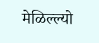मेळिल्ल्यो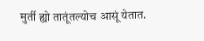मुर्ती ह्यो तातूंतल्योच आसूं येतात.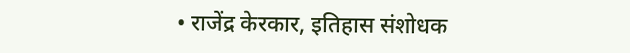• राजेंद्र केरकार, इतिहास संशोधक